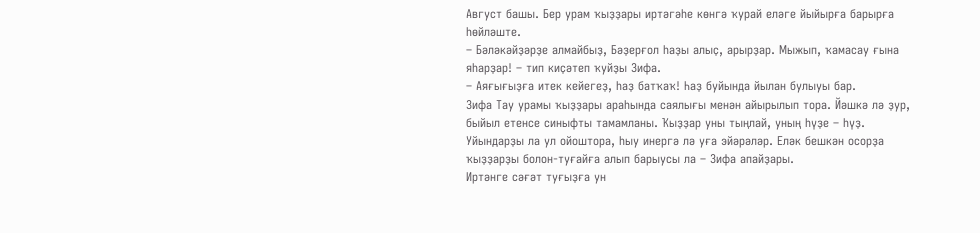Август башы. Бер урам ҡыҙҙары иртәгәһе көнгә ҡурай еләге йыйырға барырға һөйләште.
– Бәләкәйҙәрҙе алмайбыҙ, Бәҙерғол һаҙы алыҫ, арырҙар. Мыжып, ҡамасау ғына яһарҙар! – тип киҫәтеп ҡуйҙы Зифа.
– Аяғығыҙға итек кейегеҙ, һаҙ батҡаҡ! Һаҙ буйында йылан булыуы бар.
Зифа Тау урамы ҡыҙҙары араһында саялығы менән айырылып тора. Йәшкә лә ҙур, быйыл етенсе синыфты тамамланы. Ҡыҙҙар уны тыңлай, уның һүҙе – һүҙ. Уйындарҙы ла ул ойоштора, һыу инергә лә уға эйәрәләр. Еләк бешкән осорҙа ҡыҙҙарҙы болон-туғайға алып барыусы ла – Зифа апайҙары.
Иртәнге сәғәт туғыҙға ун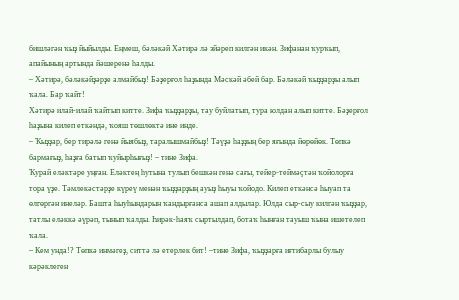бишләгән ҡыҙ йыйылды. Еңмеш, бәләкәй Хәтирә лә эйәреп килгән икән. Зифанан ҡурҡып, апайының артында йәшеренә һалды.
– Хәтирә, бәләкәйҙәрҙе алмайбыҙ! Бәҙерғол һаҙында Мәскәй әбей бар. Бәләкәй ҡыҙҙарҙы алып ҡала. Бар ҡайт!
Хәтирә илай-илай ҡайтып китте. Зифа ҡыҙҙарҙы, тау буйлатып, тура юлдан алып китте. Бәҙерғол һаҙына килеп еткәндә, ҡояш төшлөктә ине инде.
– Ҡыҙҙар, бер тирәлә генә йыябыҙ, таралышмайбыҙ! Тәүҙә һаҙҙың бер яғында йөрөйөк. Төпкә бармағыҙ, һаҙға батып ҡуйырһығыҙ! – тине Зифа.
Ҡурай еләктәре уңған. Еләктең һутына тулып бешкән генә сағы, тейер-теймәҫтән ҡойолорға тора үҙе. Тәмлекәстәрҙе күреү менән ҡыҙҙарҙың ауыҙ һыуы ҡойодо. Килеп еткәнсә һыуап та өлгөргән инеләр. Башта һыуһындарын ҡандырғанса ашап алдылар. Юлда сыр-сыу килгән ҡыҙҙар, татлы еләккә әүрәп, тынып ҡалды. Һирәк-һаяҡ сыртылдап, ботаҡ һынған тауыш ҡына ишетелеп ҡала.
– Кем унда!? Төпкә инмәгеҙ, ситтә лә етерлек бит! –тине Зифа, ҡыҙҙарға иғтибарлы булыу кәрәклеген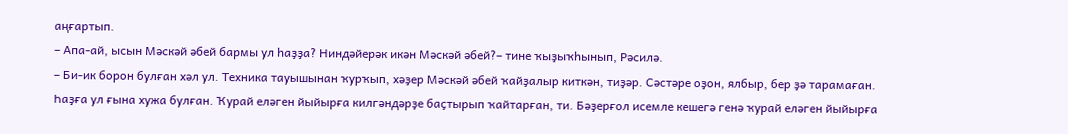аңғартып.
– Апа-ай, ысын Мәскәй әбей бармы ул һаҙҙа? Ниндәйерәк икән Мәскәй әбей?– тине ҡыҙыҡһынып, Рәсилә.
– Би-ик борон булған хәл ул. Техника тауышынан ҡурҡып, хәҙер Мәскәй әбей ҡайҙалыр киткән, тиҙәр. Сәстәре оҙон, ялбыр, бер ҙә тарамаған. Һаҙға ул ғына хужа булған. Ҡурай еләген йыйырға килгәндәрҙе баҫтырып ҡайтарған, ти. Бәҙерғол исемле кешегә генә ҡурай еләген йыйырға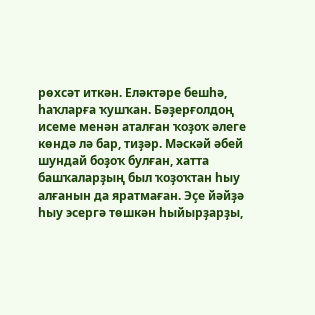рөхсәт иткән. Еләктәре бешһә, һаҡларға ҡушҡан. Бәҙерғолдоң исеме менән аталған ҡоҙоҡ әлеге көндә лә бар, тиҙәр. Мәскәй әбей шундай боҙоҡ булған, хатта башҡаларҙың был ҡоҙоҡтан һыу алғанын да яратмаған. Эҫе йәйҙә һыу эсергә төшкән һыйырҙарҙы,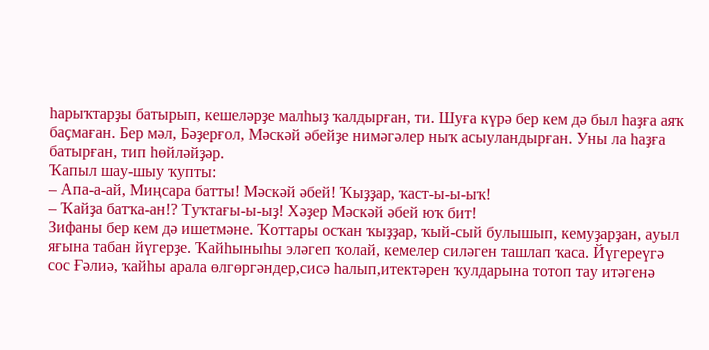һарыҡтарҙы батырып, кешеләрҙе малһыҙ ҡалдырған, ти. Шуға күрә бер кем дә был һаҙға аяҡ баҫмаған. Бер мәл, Бәҙерғол, Мәскәй әбейҙе нимәгәлер ныҡ асыуландырған. Уны ла һаҙға батырған, тип һөйләйҙәр.
Ҡапыл шау-шыу ҡупты:
– Апа-а-ай, Миңсара батты! Мәскәй әбей! Ҡыҙҙар, ҡаст-ы-ы-ыҡ!
– Ҡайҙа батҡа-ан!? Туҡтағы-ы-ыҙ! Хәҙер Мәскәй әбей юҡ бит!
Зифаны бер кем дә ишетмәне. Ҡоттары осҡан ҡыҙҙар, ҡый-сый булышып, кемуҙарҙан, ауыл яғына табан йүгерҙе. Ҡайһыныһы эләгеп ҡолай, кемелер силәген ташлап ҡаса. Йүгереүгә сос Ғәлиә, ҡайһы арала өлгөргәндер,сисә һалып,итектәрен ҡулдарына тотоп тау итәгенә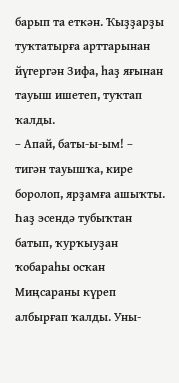барып та еткән. Ҡыҙҙарҙы туҡтатырға арттарынан йүгергән Зифа, һаҙ яғынан тауыш ишетеп, туҡтап ҡалды.
– Апай, баты-ы-ым! – тигән тауышҡа, кире боролоп, ярҙамға ашыҡты. Һаҙ эсендә тубыҡтан батып, ҡурҡыуҙан ҡобараһы осҡан Миңсараны күреп албырғап ҡалды. Уны-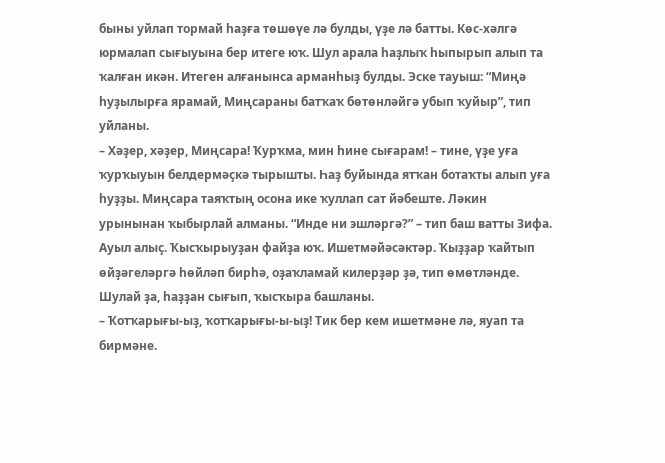быны уйлап тормай һаҙға төшөүе лә булды, үҙе лә батты. Көс-хәлгә юрмалап сығыуына бер итеге юҡ. Шул арала һаҙлыҡ һыпырып алып та ҡалған икән. Итеген алғанынса арманһыҙ булды. Эске тауыш: “Миңә һуҙылырға ярамай, Миңсараны батҡаҡ бөтөнләйгә убып ҡуйыр”, тип уйланы.
– Хәҙер, хәҙер, Миңсара! Ҡурҡма, мин һине сығарам! – тине, үҙе уға ҡурҡыуын белдермәҫкә тырышты. Һаҙ буйында ятҡан ботаҡты алып уға һуҙҙы. Миңсара таяҡтың осона ике ҡуллап сат йәбеште. Ләкин урынынан ҡыбырлай алманы. “Инде ни эшләргә?” – тип баш ватты Зифа.
Ауыл алыҫ. Ҡысҡырыуҙан файҙа юҡ. Ишетмәйәсәктәр. Ҡыҙҙар ҡайтып өйҙәгеләргә һөйләп бирһә, оҙаҡламай килерҙәр ҙә, тип өмөтләнде. Шулай ҙа, һаҙҙан сығып, ҡысҡыра башланы.
– Ҡотҡарығы-ыҙ, ҡотҡарығы-ы-ыҙ! Тик бер кем ишетмәне лә, яуап та бирмәне.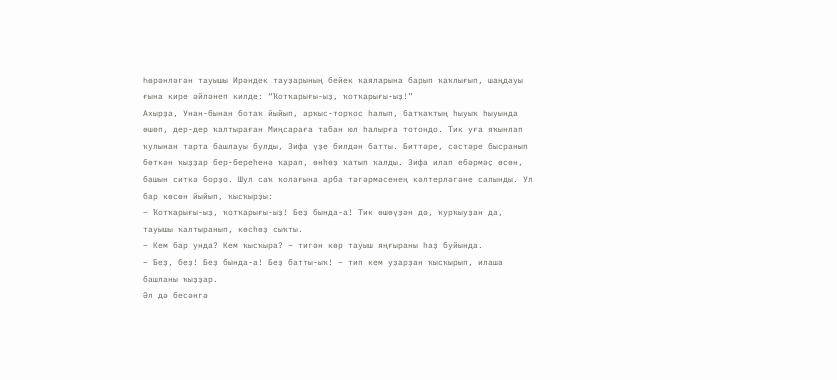Һөрәнләгән тауышы Ирәндек тауҙарының бейек ҡаяларына барып ҡаҡлығып, шаңдауы ғына кире әйләнеп килде: “Ҡотҡарығы-ыҙ, ҡотҡарығы-ыҙ!”
Ахырҙа, Унан-бынан ботаҡ йыйып, арҡыс-торҡос һалып, батҡаҡтың һыуыҡ һыуында өшөп, дер-дер ҡалтыраған Миңсараға табан юл һалырға тотондо. Тик уға яҡынлап ҡулынан тарта башлауы булды, Зифа үҙе билдән батты. Биттәре, сәстәре бысранып бөткән ҡыҙҙар бер-береһенә ҡарап, өнһөҙ ҡатып ҡалды. Зифа илап ебәрмәҫ өсөн, башын ситкә борҙо. Шул саҡ ҡолағына арба тәгәрмәсенең кәлтерләгәне салынды. Ул бар көсөн йыйып, ҡысҡырҙы:
– Ҡотҡарығы-ыҙ, ҡотҡарығы-ыҙ! Беҙ бында-а! Тик өшөүҙән дә, ҡурҡыуҙан да, тауышы ҡалтыранып, көсһөҙ сыҡты.
– Кем бар унда? Кем ҡысҡыра? – тигән көр тауыш яңғыраны һаҙ буйында.
– Беҙ, беҙ! Беҙ бында-а! Беҙ батты-ыҡ! – тип кем уҙарҙан ҡысҡырып, илаша башланы ҡыҙҙар.
Әл дә бесәнгә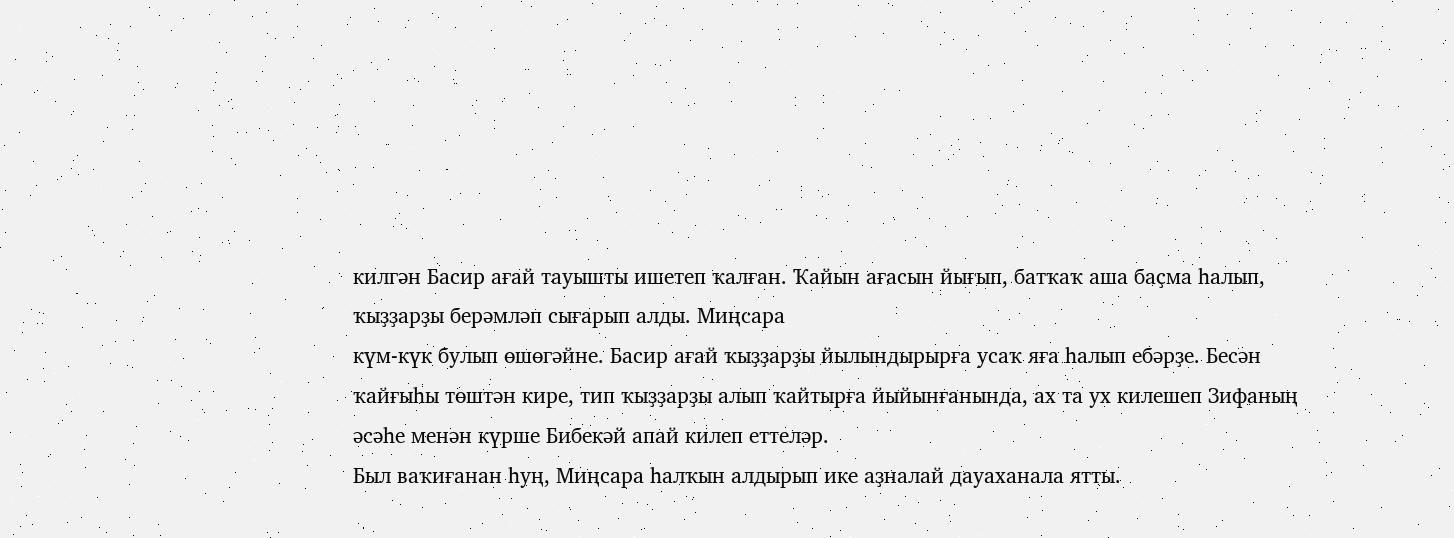килгән Басир ағай тауышты ишетеп ҡалған. Ҡайын ағасын йығып, батҡаҡ аша баҫма һалып, ҡыҙҙарҙы берәмләп сығарып алды. Миңсара
күм-күк булып өшөгәйне. Басир ағай ҡыҙҙарҙы йылындырырға усаҡ яға һалып ебәрҙе. Бесән ҡайғыһы төштән кире, тип ҡыҙҙарҙы алып ҡайтырға йыйынғанында, ах та ух килешеп Зифаның әсәһе менән күрше Бибекәй апай килеп еттеләр.
Был ваҡиғанан һуң, Миңсара һалҡын алдырып ике аҙналай дауаханала ятты.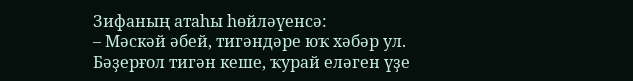Зифаның атаһы һөйләүенсә:
– Мәскәй әбей, тигәндәре юҡ хәбәр ул. Бәҙерғол тигән кеше, ҡурай еләген үҙе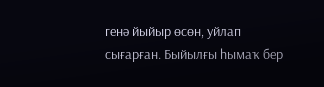генә йыйыр өсөн, уйлап сығарған. Быйылғы һымаҡ бер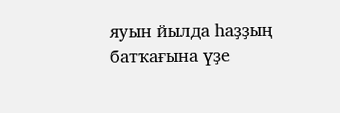яуын йылда һаҙҙың батҡағына үҙе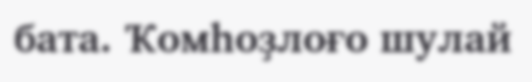бата. Ҡомһоҙлоғо шулай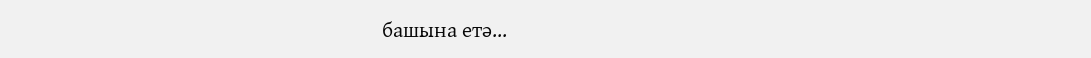башына етә...